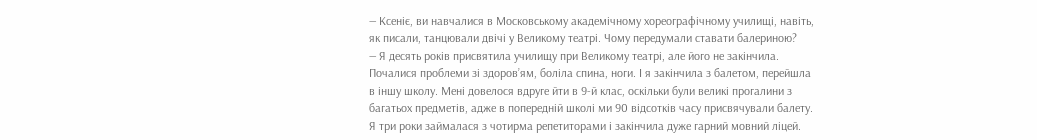— Ксеніє, ви навчалися в Московському академічному хореографічному училищі, навіть, як писали, танцювали двічі у Великому театрі. Чому передумали ставати балериною?
— Я десять років присвятила училищу при Великому театрі, але його не закінчила. Почалися проблеми зі здоров’ям, боліла спина, ноги. І я закінчила з балетом, перейшла в іншу школу. Мені довелося вдруге йти в 9-й клас, оскільки були великі прогалини з багатьох предметів, адже в попередній школі ми 90 відсотків часу присвячували балету. Я три роки займалася з чотирма репетиторами і закінчила дуже гарний мовний ліцей.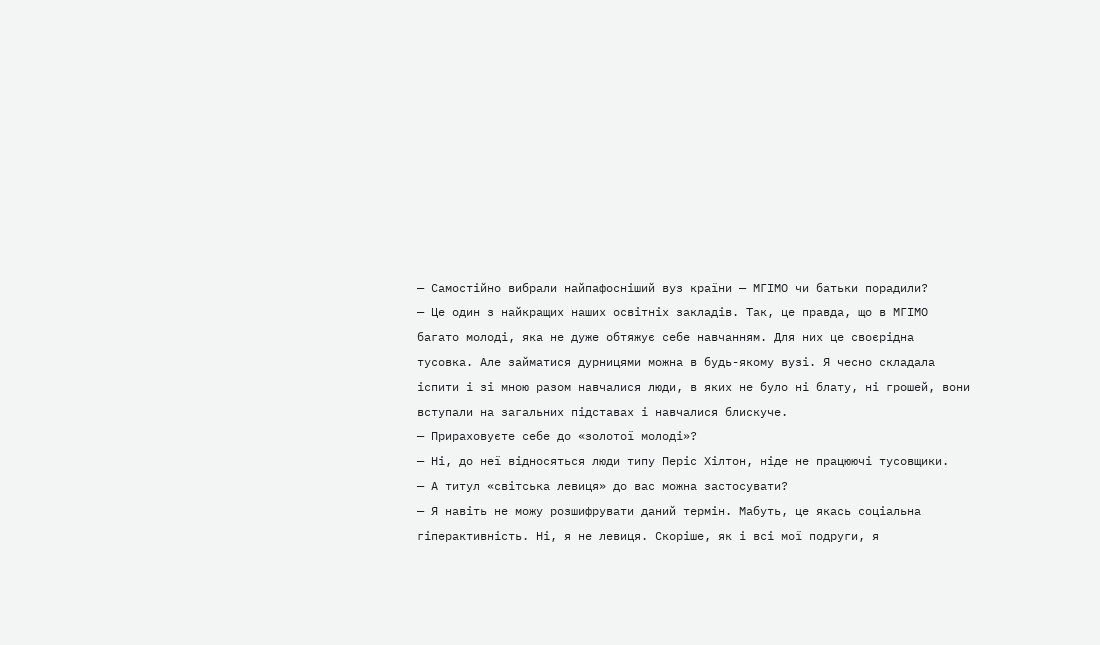— Самостійно вибрали найпафосніший вуз країни — МГІМО чи батьки порадили?
— Це один з найкращих наших освітніх закладів. Так, це правда, що в МГІМО багато молоді, яка не дуже обтяжує себе навчанням. Для них це своєрідна тусовка. Але займатися дурницями можна в будь-якому вузі. Я чесно складала іспити і зі мною разом навчалися люди, в яких не було ні блату, ні грошей, вони вступали на загальних підставах і навчалися блискуче.
— Прираховуєте себе до «золотої молоді»?
— Ні, до неї відносяться люди типу Періс Хілтон, ніде не працюючі тусовщики.
— А титул «світська левиця» до вас можна застосувати?
— Я навіть не можу розшифрувати даний термін. Мабуть, це якась соціальна гіперактивність. Ні, я не левиця. Скоріше, як і всі мої подруги, я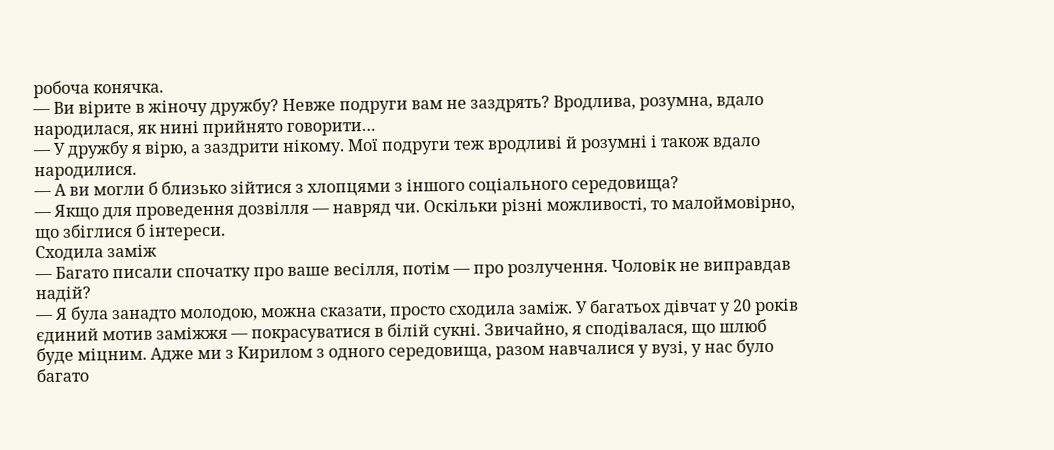робоча конячка.
— Ви вірите в жіночу дружбу? Невже подруги вам не заздрять? Вродлива, розумна, вдало народилася, як нині прийнято говорити…
— У дружбу я вірю, а заздрити нікому. Мої подруги теж вродливі й розумні і також вдало народилися.
— А ви могли б близько зійтися з хлопцями з іншого соціального середовища?
— Якщо для проведення дозвілля — навряд чи. Оскільки різні можливості, то малоймовірно, що збіглися б інтереси.
Сходила заміж
— Багато писали спочатку про ваше весілля, потім — про розлучення. Чоловік не виправдав надій?
— Я була занадто молодою, можна сказати, просто сходила заміж. У багатьох дівчат у 20 років єдиний мотив заміжжя — покрасуватися в білій сукні. Звичайно, я сподівалася, що шлюб буде міцним. Адже ми з Кирилом з одного середовища, разом навчалися у вузі, у нас було багато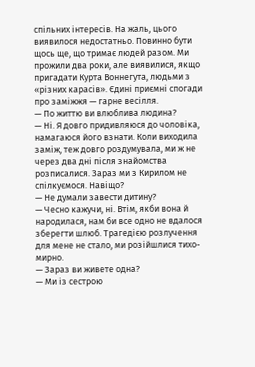спільних інтересів. На жаль, цього виявилося недостатньо. Повинно бути щось ще, що тримає людей разом. Ми прожили два роки, але виявилися, якщо пригадати Курта Воннегута, людьми з «різних карасів». Єдині приємні спогади про заміжжя — гарне весілля.
— По життю ви влюблива людина?
— Ні. Я довго придивляюся до чоловіка, намагаюся його взнати. Коли виходила заміж, теж довго роздумувала, ми ж не через два дні після знайомства розписалися. Зараз ми з Кирилом не спілкуємося. Навіщо?
— Не думали завести дитину?
— Чесно кажучи, ні. Втім, якби вона й народилася, нам би все одно не вдалося зберегти шлюб. Трагедією розлучення для мене не стало, ми розійшлися тихо-мирно.
— Зараз ви живете одна?
— Ми із сестрою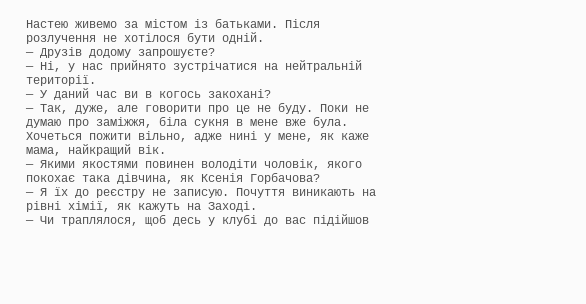Настею живемо за містом із батьками. Після розлучення не хотілося бути одній.
— Друзів додому запрошуєте?
— Ні, у нас прийнято зустрічатися на нейтральній території.
— У даний час ви в когось закохані?
— Так, дуже, але говорити про це не буду. Поки не думаю про заміжжя, біла сукня в мене вже була. Хочеться пожити вільно, адже нині у мене, як каже мама, найкращий вік.
— Якими якостями повинен володіти чоловік, якого покохає така дівчина, як Ксенія Горбачова?
— Я їх до реєстру не записую. Почуття виникають на рівні хімії, як кажуть на Заході.
— Чи траплялося, щоб десь у клубі до вас підійшов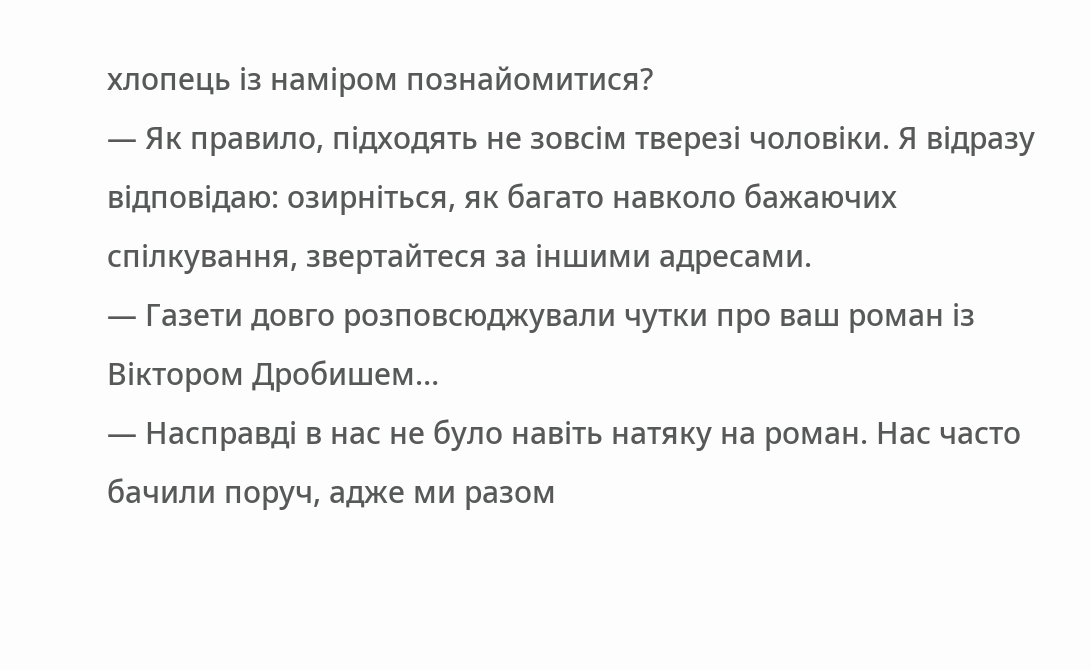хлопець із наміром познайомитися?
— Як правило, підходять не зовсім тверезі чоловіки. Я відразу відповідаю: озирніться, як багато навколо бажаючих спілкування, звертайтеся за іншими адресами.
— Газети довго розповсюджували чутки про ваш роман із Віктором Дробишем…
— Насправді в нас не було навіть натяку на роман. Нас часто бачили поруч, адже ми разом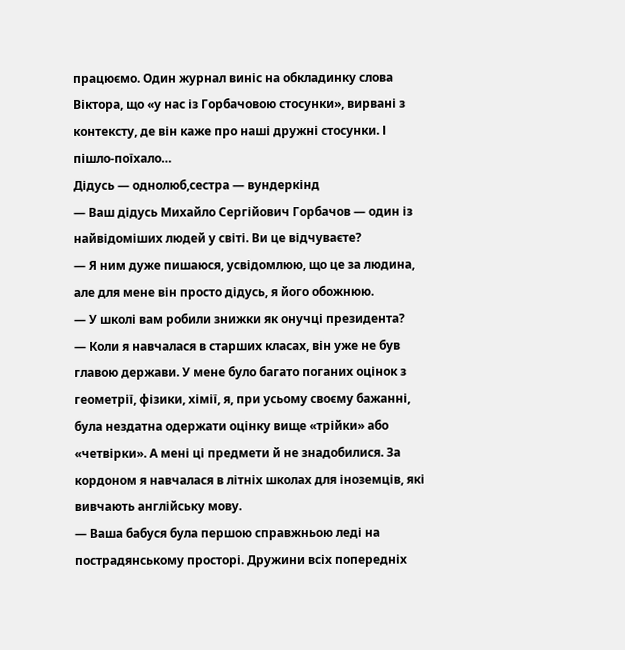працюємо. Один журнал виніс на обкладинку слова Віктора, що «у нас із Горбачовою стосунки», вирвані з контексту, де він каже про наші дружні стосунки. І пішло-поїхало…
Дідусь — однолюб,сестра — вундеркінд
— Ваш дідусь Михайло Сергійович Горбачов — один із найвідоміших людей у світі. Ви це відчуваєте?
— Я ним дуже пишаюся, усвідомлюю, що це за людина, але для мене він просто дідусь, я його обожнюю.
— У школі вам робили знижки як онучці президента?
— Коли я навчалася в старших класах, він уже не був главою держави. У мене було багато поганих оцінок з геометрії, фізики, хімії, я, при усьому своєму бажанні, була нездатна одержати оцінку вище «трійки» або «четвірки». А мені ці предмети й не знадобилися. За кордоном я навчалася в літніх школах для іноземців, які вивчають англійську мову.
— Ваша бабуся була першою справжньою леді на пострадянському просторі. Дружини всіх попередніх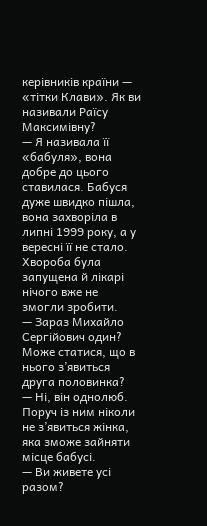керівників країни — «тітки Клави». Як ви називали Раїсу Максимівну?
— Я називала її «бабуля», вона добре до цього ставилася. Бабуся дуже швидко пішла, вона захворіла в липні 1999 року, а у вересні її не стало. Хвороба була запущена й лікарі нічого вже не змогли зробити.
— Зараз Михайло Сергійович один? Може статися, що в нього з’явиться друга половинка?
— Ні, він однолюб. Поруч із ним ніколи не з’явиться жінка, яка зможе зайняти місце бабусі.
— Ви живете усі разом?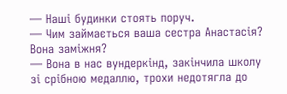— Наші будинки стоять поруч.
— Чим займається ваша сестра Анастасія? Вона заміжня?
— Вона в нас вундеркінд, закінчила школу зі срібною медаллю, трохи недотягла до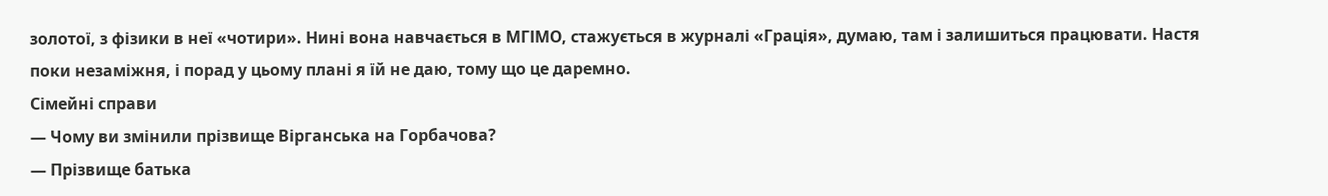золотої, з фізики в неї «чотири». Нині вона навчається в МГІМО, стажується в журналі «Грація», думаю, там і залишиться працювати. Настя поки незаміжня, і порад у цьому плані я їй не даю, тому що це даремно.
Сімейні справи
— Чому ви змінили прізвище Вірганська на Горбачова?
— Прізвище батька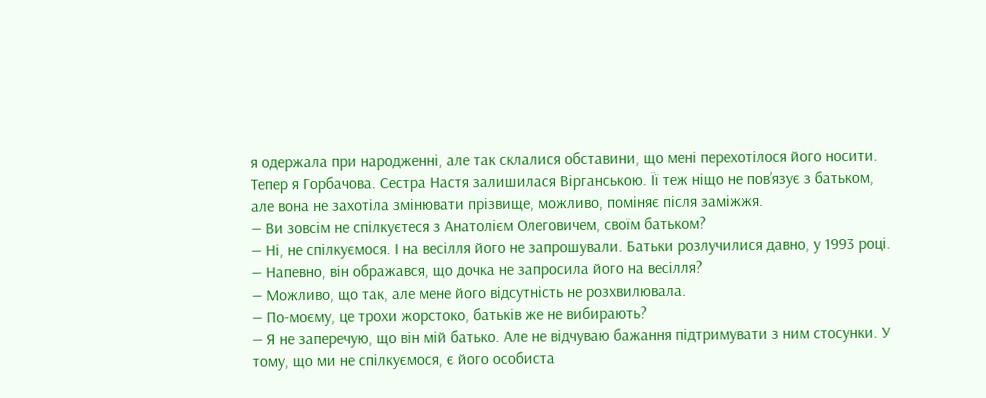я одержала при народженні, але так склалися обставини, що мені перехотілося його носити. Тепер я Горбачова. Сестра Настя залишилася Вірганською. Її теж ніщо не пов’язує з батьком, але вона не захотіла змінювати прізвище, можливо, поміняє після заміжжя.
— Ви зовсім не спілкуєтеся з Анатолієм Олеговичем, своїм батьком?
— Ні, не спілкуємося. І на весілля його не запрошували. Батьки розлучилися давно, у 1993 році.
— Напевно, він ображався, що дочка не запросила його на весілля?
— Можливо, що так, але мене його відсутність не розхвилювала.
— По-моєму, це трохи жорстоко, батьків же не вибирають?
— Я не заперечую, що він мій батько. Але не відчуваю бажання підтримувати з ним стосунки. У тому, що ми не спілкуємося, є його особиста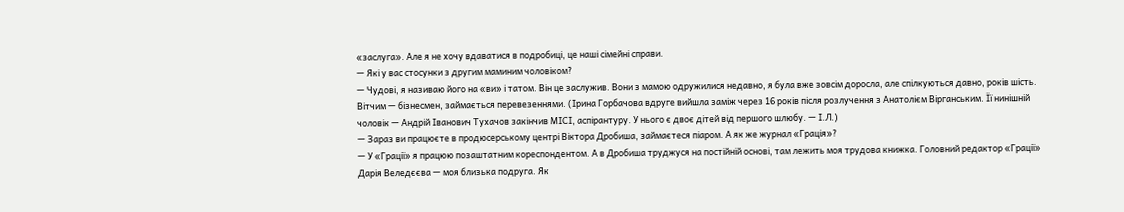«заслуга». Але я не хочу вдаватися в подробиці, це наші сімейні справи.
— Які у вас стосунки з другим маминим чоловіком?
— Чудові, я називаю його на «ви» і татом. Він це заслужив. Вони з мамою одружилися недавно, я була вже зовсім доросла, але спілкуються давно, років шість. Вітчим — бізнесмен, займається перевезеннями. (Ірина Горбачова вдруге вийшла заміж через 16 років після розлучення з Анатолієм Вірганським. Її нинішній чоловік — Андрій Іванович Тухачов закінчив МІСІ, аспірантуру. У нього є двоє дітей від першого шлюбу. — І.Л.)
— Зараз ви працюєте в продюсерському центрі Віктора Дробиша, займаєтеся піаром. А як же журнал «Грація»?
— У «Грації» я працюю позаштатним кореспондентом. А в Дробиша труджуся на постійній основі, там лежить моя трудова книжка. Головний редактор «Грації» Дарія Веледєєва — моя близька подруга. Як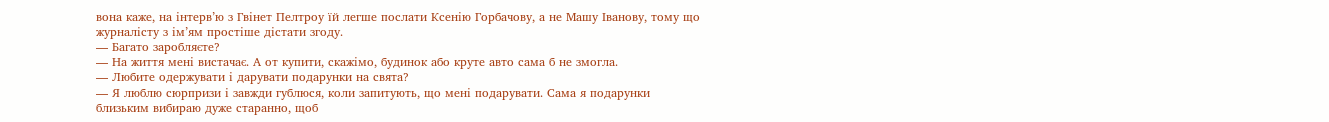вона каже, на інтерв’ю з Гвінет Пелтроу їй легше послати Ксенію Горбачову, а не Машу Іванову, тому що журналісту з ім’ям простіше дістати згоду.
— Багато заробляєте?
— На життя мені вистачає. А от купити, скажімо, будинок або круте авто сама б не змогла.
— Любите одержувати і дарувати подарунки на свята?
— Я люблю сюрпризи і завжди гублюся, коли запитують, що мені подарувати. Сама я подарунки близьким вибираю дуже старанно, щоб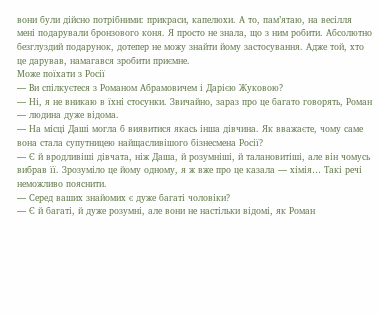вони були дійсно потрібними: прикраси, капелюхи. А то, пам’ятаю, на весілля мені подарували бронзового коня. Я просто не знала, що з ним робити. Абсолютно безглуздий подарунок, дотепер не можу знайти йому застосування. Адже той, хто це дарував, намагався зробити приємне.
Може поїхати з Росії
— Ви спілкуєтеся з Романом Абрамовичем і Дарією Жуковою?
— Ні, я не вникаю в їхні стосунки. Звичайно, зараз про це багато говорять, Роман — людина дуже відома.
— На місці Даші могла б виявитися якась інша дівчина. Як вважаєте, чому саме вона стала супутницею найщасливішого бізнесмена Росії?
— Є й вродливіші дівчата, ніж Даша, й розумніші, й талановитіші, але він чомусь вибрав її. Зрозуміло це йому одному, я ж вже про це казала — хімія… Такі речі неможливо пояснити.
— Серед ваших знайомих є дуже багаті чоловіки?
— Є й багаті, й дуже розумні, але вони не настільки відомі, як Роман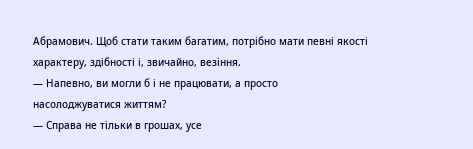Абрамович. Щоб стати таким багатим, потрібно мати певні якості характеру, здібності і, звичайно, везіння.
— Напевно, ви могли б і не працювати, а просто насолоджуватися життям?
— Справа не тільки в грошах, усе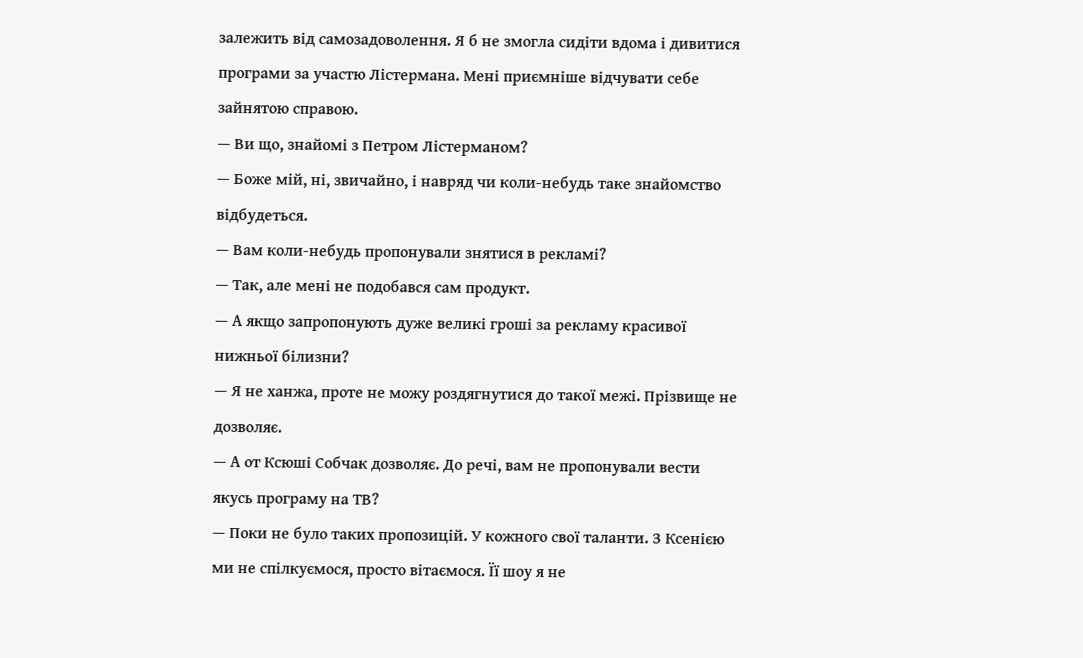залежить від самозадоволення. Я б не змогла сидіти вдома і дивитися програми за участю Лістермана. Мені приємніше відчувати себе зайнятою справою.
— Ви що, знайомі з Петром Лістерманом?
— Боже мій, ні, звичайно, і навряд чи коли-небудь таке знайомство відбудеться.
— Вам коли-небудь пропонували знятися в рекламі?
— Так, але мені не подобався сам продукт.
— А якщо запропонують дуже великі гроші за рекламу красивої нижньої білизни?
— Я не ханжа, проте не можу роздягнутися до такої межі. Прізвище не дозволяє.
— А от Ксюші Собчак дозволяє. До речі, вам не пропонували вести якусь програму на ТВ?
— Поки не було таких пропозицій. У кожного свої таланти. З Ксенією ми не спілкуємося, просто вітаємося. Її шоу я не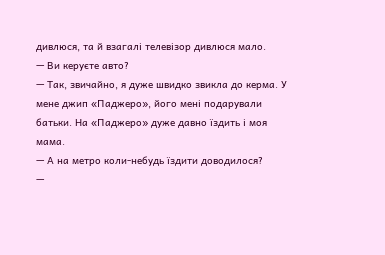дивлюся, та й взагалі телевізор дивлюся мало.
— Ви керуєте авто?
— Так, звичайно, я дуже швидко звикла до керма. У мене джип «Паджеро», його мені подарували батьки. На «Паджеро» дуже давно їздить і моя мама.
— А на метро коли-небудь їздити доводилося?
—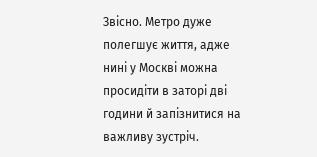Звісно. Метро дуже полегшує життя, адже нині у Москві можна просидіти в заторі дві години й запізнитися на важливу зустріч.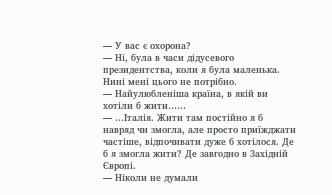— У вас є охорона?
— Ні, була в часи дідусевого президентства, коли я була маленька. Нині мені цього не потрібно.
— Найулюбленіша країна, в якій ви хотіли б жити……
— …Італія. Жити там постійно я б навряд чи змогла, але просто приїжджати частіше, відпочивати дуже б хотілося. Де б я змогла жити? Де завгодно в Західній Європі.
— Ніколи не думали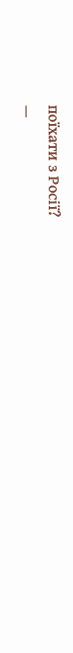поїхати з Росії?
—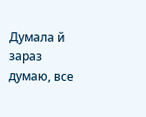Думала й зараз думаю, все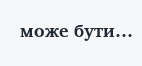може бути…